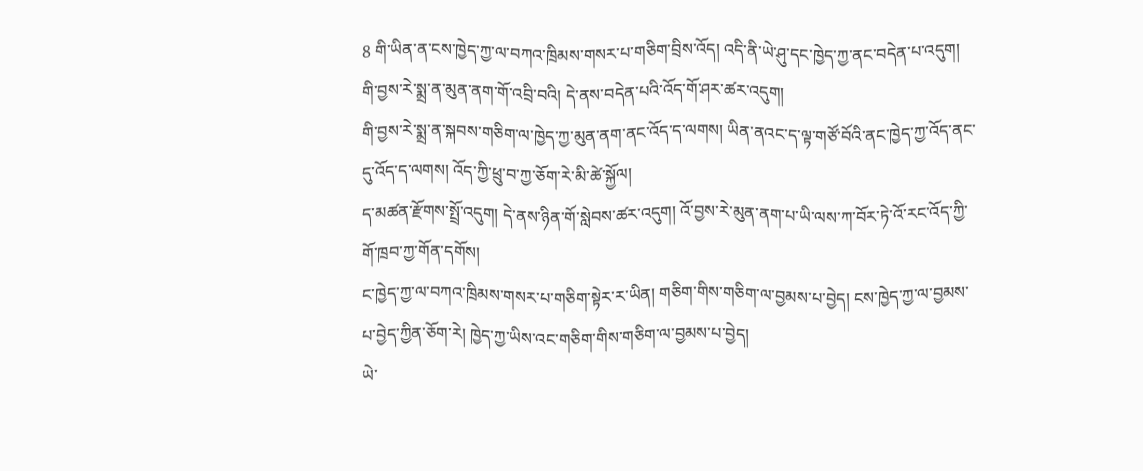8 གི་ཡིན་ན་ངས་ཁྱེད་ཀྱ་ལ་བཀའ་ཁྲིམས་གསར་པ་གཅིག་བྲིས་འོད། འདི་ནི་ཡེ་ཤུ་དང་ཁྱེད་ཀྱ་ནང་བདེན་པ་འདུག། གི་བྱས་རེ་སྨྲ་ན་མུན་ནག་གོ་འབྲི་བའི། དེ་ནས་བདེན་པའི་འོད་གོ་ཤར་ཚར་འདུག།
གི་བྱས་རེ་སྨྲ་ན་སྐབས་གཅིག་ལ་ཁྱེད་ཀྱ་མུན་ནག་ནང་འོད་ད་ལགས། ཡིན་ནའང་ད་ལྟ་གཙོ་བོའི་ནང་ཁྱེད་ཀྱ་འོད་ནང་དུ་འོད་ད་ལགས། འོད་ཀྱི་ཕྲུ་བ་ཀྱ་ཅོག་རེ་མི་ཚེ་སྐྱོལ།
ད་མཚན་རྫོགས་སྤྲོ་འདུག། དེ་ནས་ཉིན་གོ་སླེབས་ཚར་འདུག། འོ་བྱས་རེ་མུན་ནག་པ་ཡི་ལས་ཀ་བོར་ཏེ་འོ་རང་འོད་ཀྱི་གོ་ཁྲབ་ཀྱ་གོན་དགོས།
ང་ཁྱེད་ཀྱ་ལ་བཀའ་ཁྲིམས་གསར་པ་གཅིག་སྟེར་ར་ཡིན། གཅིག་གིས་གཅིག་ལ་བྱམས་པ་བྱེད། ངས་ཁྱེད་ཀྱ་ལ་བྱམས་པ་བྱེད་ཀྱིན་ཅོག་རེ། ཁྱེད་ཀྱ་ཡིས་འང་གཅིག་གིས་གཅིག་ལ་བྱམས་པ་བྱེད།
ཡེ་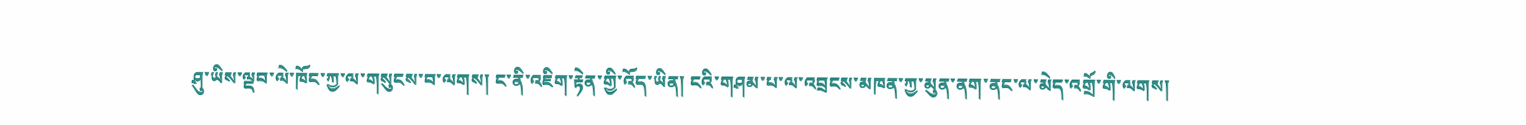ཤུ་ཡིས་ལྡབ་ལེ་ཁོང་ཀྱ་ལ་གསུངས་བ་ལགས། ང་ནི་འཇིག་རྟེན་གྱི་འོད་ཡིན། ངའི་གཤམ་པ་ལ་འབྲངས་མཁན་ཀྱ་མུན་ནག་ནང་ལ་མེད་འགྲོ་གི་ལགས།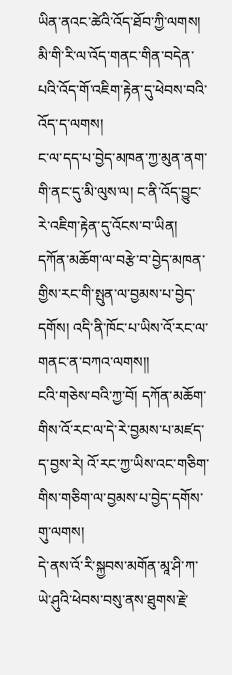ཡིན་ནའང་ཚེའི་འོད་ཐོབ་ཀྱི་ལགས།
མི་གི་རི་ལ་འོད་གནང་གིན་བདེན་པའི་འོད་གོ་འཇིག་རྟེན་དུ་ཕེབས་བའི་འོད་ད་ལགས།
ང་ལ་དད་པ་བྱེད་མཁན་ཀྱ་མུན་ནག་གི་ནང་དུ་མི་ལུས་ལ། ང་ནི་འོད་བྱུང་རེ་འཇིག་རྟེན་དུ་འོངས་བ་ཡིན།
དཀོན་མཆོག་ལ་བརྩེ་བ་བྱེད་མཁན་གྱིས་རང་གི་སྤུན་ལ་བྱམས་པ་བྱེད་དགོས། འདི་ནི་ཁོང་པ་ཡིས་འོ་རང་ལ་གནང་ན་བཀའ་ལགས།།
ངའི་གཅེས་བའི་ཀྱ་བོ། དཀོན་མཆོག་གིས་འོ་རང་ལ་དེ་རེ་བྱམས་པ་མཛད་ད་བྱས་རེ། འོ་རང་ཀྱ་ཡིས་འང་གཅིག་གིས་གཅིག་ལ་བྱམས་པ་བྱེད་དགོས་གུ་ལགས།
དེ་ནས་འོ་རི་སྐྱབས་མགོན་མཱ་ཤི་ཀ་ཡེ་ཤུའི་ཕེབས་བསུ་ནས་ཐུགས་རྗེ་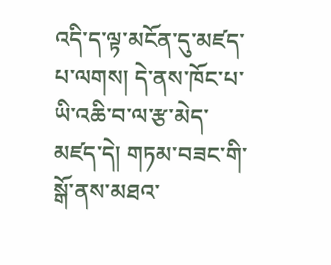འདི་ད་ལྟ་མངོན་དུ་མཛད་པ་ལགས། དེ་ནས་ཁོང་པ་ཡི་འཆི་བ་ལ་རྩ་མེད་མཛད་དེ། གཏམ་བཟང་གི་སྒོ་ནས་མཐའ་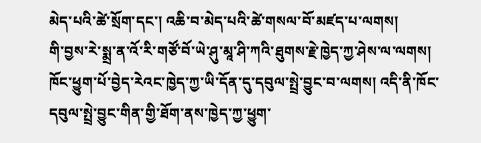མེད་པའི་ཚེ་སྲོག་དང་། འཆི་བ་མེད་པའི་ཚེ་གསལ་བོ་མཛད་པ་ལགས།
གི་བྱས་རེ་སྨྲ་ན་འོ་རི་གཙོ་བོ་ཡེ་ཤུ་མཱ་ཤི་ཀའི་ཐུགས་རྗེ་ཁྱེད་ཀྱ་ཤེས་ལ་ལགས། ཁོང་ཕྱུག་པོ་བྱེད་རེའང་ཁྱེད་ཀྱ་ཡི་དོན་དུ་དབུལ་སྤྲེ་བྱུང་བ་ལགས། འདི་ནི་ཁོང་དབུལ་སྤྲེ་བྱུང་གིན་གྱི་ཐོག་ནས་ཁྱེད་ཀྱ་ཕྱུག་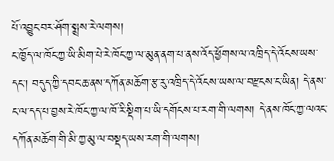པོ་འབྱུང་བར་ཤོག་སྨྲས་རེ་ལགས།
ང་ཁྱོད་ལ་ཁོང་ཀྱ་ཡི་མིག་པེ་རེ་ཁོང་ཀྱ་ལ་མུན་ནག་པ་ནས་འོད་ཕྱོགས་ལ་འཁྲིད་དེ་འོངས་ཡས་དང་། བདུད་ཀྱི་དབང་ཆ་ནས་དཀོན་མཆོག་རྩ་རུ་འཁྲིད་དེ་འོངས་ཡས་ལ་བརྫངས་ང་ཡིན། དེ་ནས་ང་ལ་དད་པ་བྱས་རེ་ཁོང་ཀྱ་ལ་ཁོ་རི་སྡིག་པ་ཡི་དགོངས་པ་རག་གི་ལགས། དེ་ནས་ཁོང་ཀྱ་ལའང་དཀོན་མཆོག་གི་མི་ཀྱ་མུ་ལ་བསྡད་ཡས་རག་གི་ལགས།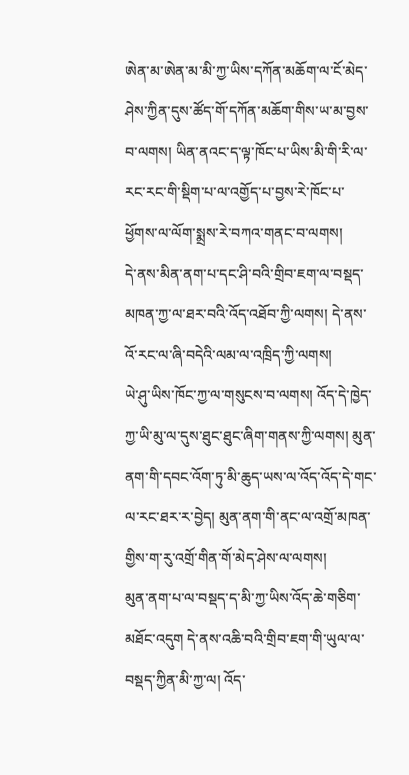ཨེན་མ་ཨེན་མ་མི་ཀྱ་ཡིས་དཀོན་མཆོག་ལ་ངོ་མེད་ཤེས་ཀྱིན་དུས་ཚོད་གོ་དཀོན་མཆོག་གིས་ཡ་མ་བྱས་བ་ལགས། ཡིན་ནའང་ད་ལྟ་ཁོང་པ་ཡིས་མི་གི་རི་ལ་རང་རང་གི་སྡིག་པ་ལ་འགྱོད་པ་བྱས་རེ་ཁོང་པ་ཕྱོགས་ལ་ལོག་སྨྲས་རེ་བཀའ་གནང་བ་ལགས།
དེ་ནས་མིན་ནག་པ་དང་ཤི་བའི་གྲིབ་ཇག་ལ་བསྡད་མཁན་ཀྱ་ལ་ཐར་བའི་འོད་འཐོབ་ཀྱི་ལགས། དེ་ནས་འོ་རང་ལ་ཞི་བདེའི་ལམ་ལ་འཁྲིད་ཀྱི་ལགས།
ཡེ་ཤུ་ཡིས་ཁོང་ཀྱ་ལ་གསུངས་བ་ལགས། འོད་དེ་ཁྱེད་ཀྱ་ཡི་མུ་ལ་དུས་ཐུང་ཐུང་ཞིག་གནས་ཀྱི་ལགས། མུན་ནག་གི་དབང་འོག་ཏུ་མི་ཆུད་ཡས་ལ་འོད་འོད་དེ་གང་ལ་རང་ཐར་ར་བྱེད། མུན་ནག་གི་ནང་ལ་འགྲོ་མཁན་གྱིས་ག་རུ་འགྲོ་གིན་གོ་མེད་ཤེས་ལ་ལགས།
མུན་ནག་པ་ལ་བསྡད་ད་མི་ཀྱ་ཡིས་འོད་ཆེ་གཅིག་མཐོང་འདུག དེ་ནས་འཆི་བའི་གྲིབ་ཇག་གི་ཡུལ་ལ་བསྡད་ཀྱིན་མི་ཀྱ་ལ། འོད་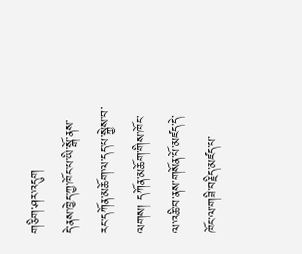གཅིག་ཤར་འདུག
དེ་ནས་ཁྱེད་ཀྱ་ཁོང་པ་ཡི་སྒོ་ནས་རང་དཀོན་མཆོག་ལ་དད་པ་སྐྱེས་བ་ལགས། དཀོན་མཆོག་གིས་ཁོང་ལ་འཆི་བ་ནས་གསོན་པོ་མཛད་དེ་ཁོང་ལ་གཟི་བརྗིད་མཛད་པ་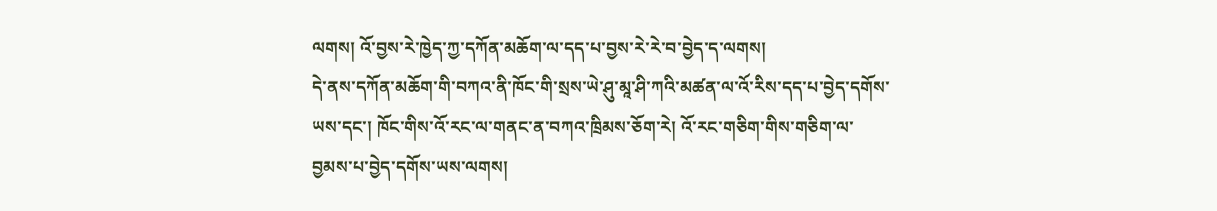ལགས། འོ་བྱས་རེ་ཁྱེད་ཀྱ་དཀོན་མཆོག་ལ་དད་པ་བྱས་རེ་རེ་བ་བྱེད་ད་ལགས།
དེ་ནས་དཀོན་མཆོག་གི་བཀའ་ནི་ཁོང་གི་སྲས་ཡེ་ཤུ་མཱ་ཤི་ཀའི་མཚན་ལ་འོ་རིས་དད་པ་བྱེད་དགོས་ཡས་དང་། ཁོང་གིས་འོ་རང་ལ་གནང་ན་བཀའ་ཁྲིམས་ཅོག་རེ། འོ་རང་གཅིག་གིས་གཅིག་ལ་བྱམས་པ་བྱེད་དགོས་ཡས་ལགས།